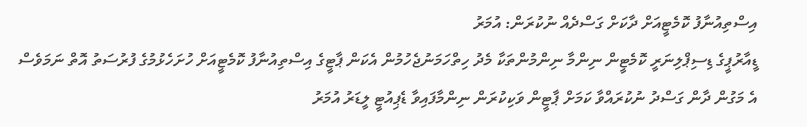އިސްތިއުނާފު ކޮމެޓީއަށް ދާކަށް ގަސްދެއް ނުކުރަން: އުމަރު
ޑީއާރުޕީގެ ޑިސިޕްލިނަރީ ކޮމެޓީން ނިންމާ ނިންމުންތަކާ މެދު ހިތްހަމަނުޖެހުމުން އެކަން ޕާޓީގެ އިސްތިއުނާފު ކޮމެޓީއަށް ހުށަހެޅުމުގެ ފުރުސަތު އޮތް ނަމަވެސް އެ މަގުން ދާން ގަސްދު ނުކުރައްވާ ކަމަށް ޕާޓީން ވަކިކުރަން ނިންމާފައިވާ ޑެޕިއުޓީ ލީޑަރު އުމަރު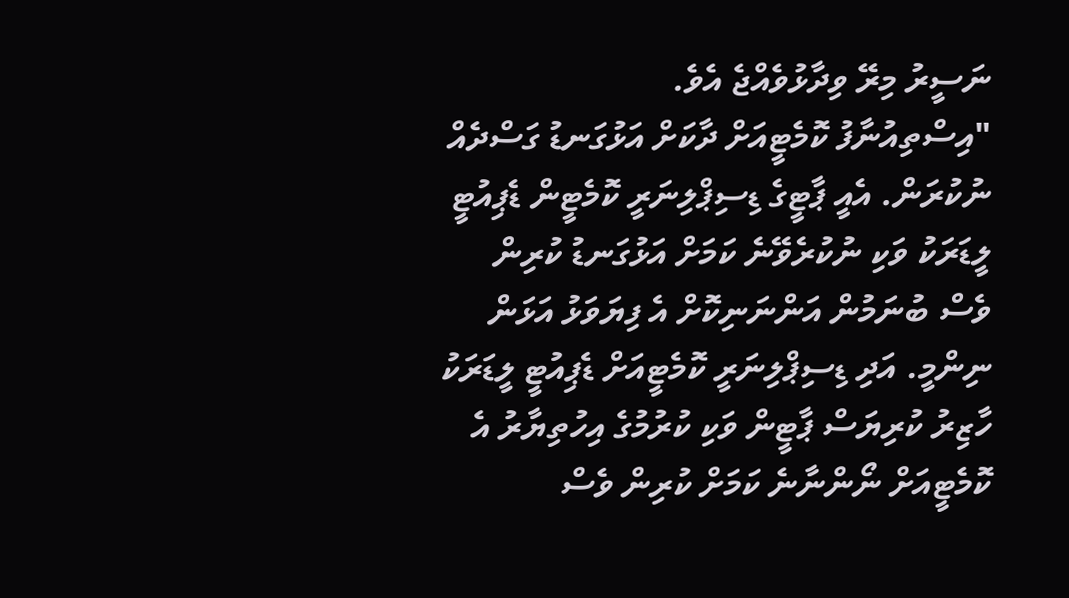ނަސީރު މިރޭ ވިދާޅުވެއްޖެ އެވެ.
"އިސްތިއުނާފު ކޮމެޓީއަށް ދާކަށް އަޅުގަނޑު ގަސްދެއް ނުކުރަން. އެއީ ޕާޓީގެ ޑިސިޕްލިނަރީ ކޮމެޓީން ޑެޕިއުޓީ ލީޑަރަކު ވަކި ނުކުރެވޭނެ ކަމަށް އަޅުގަނޑު ކުރިން ވެސް ބުނަމުން އަންނަނިކޮށް އެ ފިޔަވަޅު އަޅަން ނިންމީ. އަދި ޑިސިޕްލިނަރީ ކޮމެޓީއަށް ޑެޕިއުޓީ ލީޑަރަކު ހާޒިރު ކުރިޔަސް ޕާޓީން ވަކި ކުރުމުގެ އިހުތިޔާރު އެ ކޮމެޓީއަށް ނޯންނާނެ ކަމަށް ކުރިން ވެސް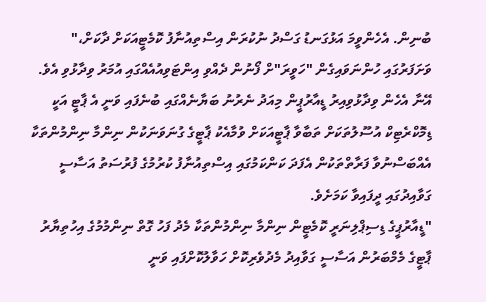ބުނިން. އެހެންވީމަ އަޅުގަނޑު ގަސްދު ނުކުރަން އިސްތިއުނާފު ކޮމެޓީއަކަށް ދާކަށް،" ވަށަފަރުގައި ހުންނަވައިގެން "ހަވީރަ"ށް ފޯނުން ދެއްވި އިންޓަވިއުއެއްގައި އުމަރު ވިދާޅުވި އެވެ.
އޭނާ އެހެން ވިދާޅުވިއިރު ޑީއާރުޕީން މިއަދު ނެރުނު ބަޔާނެއްގައި ބުނެފައި ވަނީ އެ ޕާޓީ އަކީ ޑިމޮކްރެޓިކް އުސޫލުތަކަށް ތަބާވާ ޕާޓީއަކަށް ވުމާއެކު ޕާޓީގެ ގުނަވަނަކުން ނިންމާ ނިންމުންތަކާ އެއްބަސްނުވާ ފަރާތްތަކުން އެފަދަ ކަންކަމުގައި އިސްތިއުނާފު ކުރުމުގެ ފުރުސަތު އަސާސީ ގަވާއިދުގައި ދީފައިވާ ކަމަށެވެ.
"ޑީއާރުޕީގެ ޑިސިޕްލިނަރީ ކޮމެޓީން ނިންމާ ނިންމުންތަކާ މެދު ފަހު ގޮތް ނިންމުމުގެ އިހުތިޔާރު ޕާޓީގެ މެމްބަރުން އަސާސީ ގަވާއިދު މެދުވެރިކޮށް ހަވާލުކޮށްފައި ވަނީ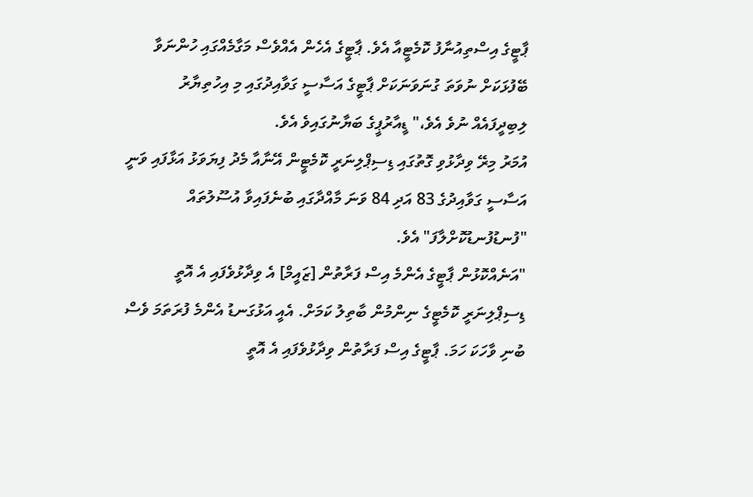ޕާޓީގެ އިސްތިއުނާފު ކޮމެޓީއާ އެވެ. ޕާޓީގެ އެހެން އެއްވެސް މަގާމެއްގައި ހުންނަވާ ބޭފުޅަކަށް ނުވަތަ ގުނަވަނަކަށް ޕާޓީގެ އަސާސީ ގަވާއިދުގައި މި އިހުތިޔާރު ލިބިދީފައެއް ނުވެ އެވެ،" ޑީއާރުޕީގެ ބަޔާނުގައިވެ އެވެ.
އުމަރު މިރޭ ވިދާޅުވި ގޮތުގައި ޑިސިޕްލިނަރީ ކޮމެޓީން އޭނާއާ މެދު ފިޔަވަޅު އަޅާފައި ވަނީ އަސާސީ ގަވާއިދުގެ 83 އަދި 84 ވަނަ މާއްދާގައި ބުނެފައިވާ އުސޫލުތައް "ފުނޑުފުނޑުކޮށްލާފަ" އެވެ.
"އަނެއްކޮޅުން ޕާޓީގެ އެންމެ އިސް ފަރާތުން [ޒައީމް] އެ ވިދާޅުވެފައި އެ އޮތީ ޑިސިޕްލިނަރީ ކޮމެޓީގެ ނިންމުން ބާތިލު ކަމަށް. އެއީ އަޅުގަނޑު އެންމެ ފުރަތަމަ ވެސް ބުނި ވާހަކަ ހަމަ. ޕާޓީގެ އިސް ފަރާތުން ވިދާޅުވެފައި އެ އޮތީ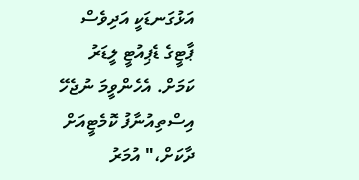އަޅުގަނޑަކީ އަދިވެސް ޕާޓީގެ ޑެޕިއުޓީ ލީޑަރު ކަމަށް. އެހެންވީމަ ނުޖެހޭ އިސްތިއުނާފު ކޮމެޓީއަށް ދާކަށް،" އުމަރު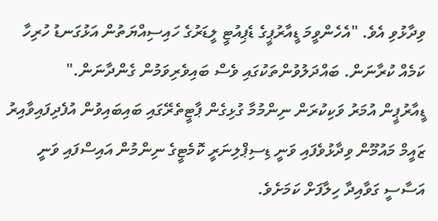ވިދާޅުވި އެވެ. "އެހެންވީމަ ޑީއާރުޕީގެ ޑެޕިއުޓީ ލީޑަރުގެ ހައިސިއްޔަތުން އަޅުގަނޑު ހުރިހާ ކަމެއް ކުރާނަން. ބައްދަލުވުންތަކުގައި ވެސް ބައިވެރިވަމުން ގެންދާނަން."
ޑީއާރުޕީން އުމަރު ވަކިކުރަން ނިންމުމާ ގުޅިގެން ޕާޓީތެރޭގައި ބައިބައިވުން އުފެދިފައިވާއިރު ޒައީމް މައުމޫން ވިދާޅުވެފައި ވަނީ ޑިސިޕްލިނަރީ ކޮމެޓީގެ ނިންމުން އައިސްފައި ވަނީ އަސާސީ ގަވާއިދާ ހިލާފަށް ކަމަށެވެ.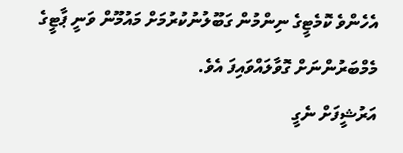އެހެންވެ ކޮމެޓީގެ ނިންމުން ގަބޫލުނުކުރުމަށް މައުމޫން ވަނީ ޕާޓީގެ މެމްބަރުންނަށް ގޮވާލައްވައިފަ އެވެ.
އަރުޝީފަށް ނެގީ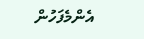އެންމެފަހުން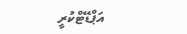އަޕްޑޭޓްކުރީ